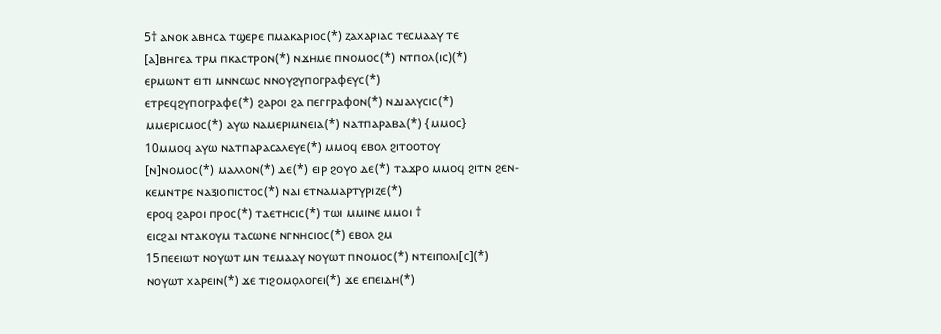5† ⲁⲛⲟⲕ ⲁⲃⲏⲥⲁ ⲧϣⲉⲣⲉ ⲡⲙⲁⲕⲁⲣⲓⲟⲥ(*) ⲍⲁⲭⲁⲣⲓⲁⲥ ⲧⲉⲥⲙⲁⲁⲩ ⲧⲉ
[ⲁ]ⲃⲏⲅⲉⲁ ⲧⲣⲙ ⲡⲕⲁⲥⲧⲣⲟⲛ(*) ⲛϫⲏⲙⲉ ⲡⲛⲟⲙⲟⲥ(*) ⲛⲧⲡⲟⲗ(ⲓⲥ)(*)
ⲉⲣⲙⲱⲛⲧ ⲉⲓⲧⲓ ⲙⲛⲛⲥⲱⲥ ⲛⲛⲟⲩϩⲩⲡⲟⲅⲣⲁⲫⲉⲩⲥ(*)
ⲉⲧⲣⲉϥϩⲩⲡⲟⲅⲣⲁⲫⲉ(*) ϩⲁⲣⲟⲓ ϩⲁ ⲡⲉⲅⲅⲣⲁⲫⲟⲛ(*) ⲛⲇⲓⲁⲗⲩⲥⲓⲥ(*)
ⲙⲙⲉⲣⲓⲥⲙⲟⲥ(*) ⲁⲩⲱ ⲛⲁⲙⲉⲣⲓⲙⲛⲉⲓⲁ(*) ⲛⲁⲧⲡⲁⲣⲁⲃⲁ(*) {ⲙⲙⲟⲥ}
10ⲙⲙⲟϥ ⲁⲩⲱ ⲛⲁⲧⲡⲁⲣⲁⲥⲁⲗⲉⲩⲉ(*) ⲙⲙⲟϥ ⲉⲃⲟⲗ ϩⲓⲧⲟⲟⲧⲟⲩ
[ⲛ]ⲛⲟⲙⲟⲥ(*) ⲙⲁⲗⲗⲟⲛ(*) ⲇⲉ(*) ⲉⲓⲣ ϩⲟⲩⲟ ⲇⲉ(*) ⲧⲁϫⲣⲟ ⲙⲙⲟϥ ϩⲓⲧⲛ ϩⲉⲛ-
ⲕⲉⲙⲛⲧⲣⲉ ⲛⲁⲝⲓⲟⲡⲓⲥⲧⲟⲥ(*) ⲛⲁⲓ ⲉⲧⲛⲁⲙⲁⲣⲧⲩⲣⲓⲍⲉ(*)
ⲉⲣⲟϥ ϩⲁⲣⲟⲓ ⲡⲣⲟⲥ(*) ⲧⲁⲉⲧⲏⲥⲓⲥ(*) ⲧⲱⲓ ⲙⲙⲓⲛⲉ ⲙⲙⲟⲓ †
ⲉⲓⲥϩⲁⲓ ⲛⲧⲁⲕⲟⲩⲙ ⲧⲁⲥⲱⲛⲉ ⲛⲅⲛⲏⲥⲓⲟⲥ(*) ⲉⲃⲟⲗ ϩⲙ
15ⲡⲉⲉⲓⲱⲧ ⲛⲟⲩⲱⲧ ⲙⲛ ⲧⲉⲙⲁⲁⲩ ⲛⲟⲩⲱⲧ ⲡⲛⲟⲙⲟⲥ(*) ⲛⲧⲉⲓⲡⲟⲗⲓ[ⲥ](*)
ⲛⲟⲩⲱⲧ ⲭⲁⲣⲉⲓⲛ(*) ϫⲉ ⲧⲓϩⲟⲙⲟ̣ⲗⲟⲅⲉⲓ(*) ϫⲉ ⲉⲡⲉⲓⲇⲏ(*)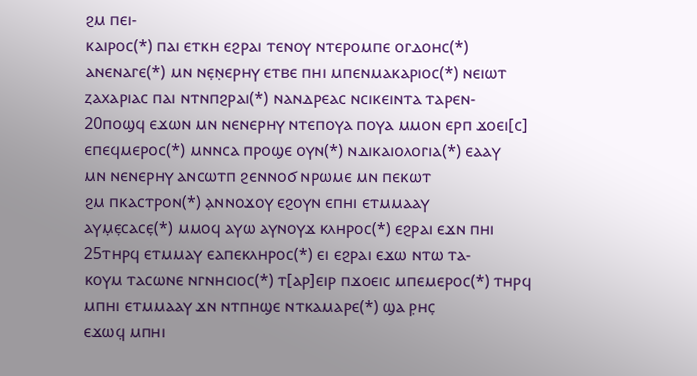ϩⲙ ⲡⲉⲓ-
ⲕⲁⲓⲣⲟⲥ(*) ⲡⲁⲓ ⲉⲧⲕⲏ ⲉϩⲣⲁⲓ ⲧⲉⲛⲟⲩ ⲛⲧⲉⲣⲟⲙⲡⲉ ⲟⲅⲇⲟⲏⲥ(*)
ⲁⲛⲉⲛⲁⲅⲉ(*) ⲙⲛ ⲛⲉ̣ⲛ̣ⲉⲣⲏⲩ ⲉⲧⲃⲉ ⲡⲏⲓ ⲙⲡⲉⲛⲙⲁⲕⲁⲣⲓⲟⲥ(*) ⲛⲉⲓⲱⲧ
ⲍⲁⲭⲁⲣⲓⲁⲥ ⲡⲁⲓ ⲛⲧⲛⲡϩⲣⲁⲓ(*) ⲛⲁⲛⲇⲣⲉⲁⲥ ⲛⲥⲓⲕⲉⲓⲛⲧⲁ ⲧⲁⲣⲉⲛ-
20ⲡⲟϣϥ ⲉϫⲱⲛ ⲙⲛ ⲛⲉⲛⲉⲣⲏⲩ ⲛⲧⲉⲡⲟⲩⲁ ⲡⲟⲩⲁ ⲙⲙⲟⲛ ⲉⲣⲡ ϫⲟⲉⲓ[ⲥ]
ⲉⲡⲉϥⲙⲉⲣⲟⲥ(*) ⲙⲛⲛⲥⲁ ⲡⲣⲟϣⲉ ⲟⲩⲛ(*) ⲛⲇⲓⲕⲁⲓⲟⲗⲟⲅⲓⲁ(*) ⲉⲁⲁⲩ
ⲙⲛ ⲛⲉⲛⲉⲣⲏⲩ ⲁⲛⲥⲱⲧⲡ ϩⲉⲛⲛⲟϭ ⲛⲣⲱⲙⲉ ⲙⲛ ⲡⲉⲕⲱⲧ
ϩⲙ ⲡⲕⲁⲥⲧⲣⲟⲛ(*) ⲁ̣ⲛⲛⲟϫⲟⲩ ⲉϩⲟⲩⲛ ⲉⲡⲏⲓ ⲉⲧⲙⲙⲁⲁⲩ
ⲁⲩⲙ̣ⲉ̣ⲥⲁⲥⲉ̣(*) ⲙⲙⲟϥ ⲁⲩⲱ ⲁⲩⲛⲟⲩϫ ⲕⲗⲏⲣⲟⲥ(*) ⲉϩⲣⲁⲓ ⲉϫⲛ ⲡⲏⲓ
25ⲧⲏⲣϥ ⲉⲧⲙⲙⲁⲩ ⲉⲁⲡⲉⲕⲗⲏⲣⲟⲥ(*) ⲉⲓ ⲉϩⲣⲁⲓ ⲉϫⲱ ⲛⲧⲱ ⲧⲁ-
ⲕⲟⲩⲙ ⲧⲁⲥⲱⲛⲉ ⲛⲅⲛⲏⲥⲓⲟⲥ(*) ⲧ[ⲁⲣ]ⲉⲓⲣ ⲡϫⲟⲉⲓⲥ ⲙⲡⲉⲙⲉⲣⲟⲥ(*) ⲧⲏⲣϥ
ⲙⲡⲏⲓ ⲉⲧⲙⲙⲁⲁⲩ ϫⲛ ⲛⲧⲡⲏϣⲉ ⲛⲧⲕⲁⲙⲁⲣⲉ(*) ϣⲁ ⲣ̣ⲏⲥ̣
ⲉϫⲱϥ̣ ⲙⲡⲏⲓ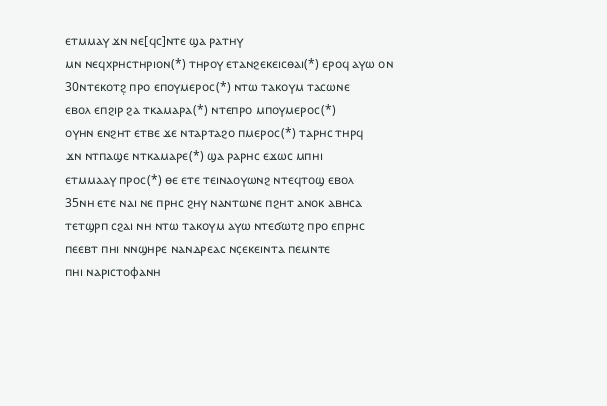ⲉⲧⲙⲙⲁⲩ ϫⲛ ⲛⲉ[ϥⲥ]ⲛⲧⲉ ϣⲁ ⲣⲁⲧⲏⲩ
ⲙⲛ ⲛⲉϥⲭⲣⲏⲥⲧⲏⲣⲓⲟⲛ(*) ⲧⲏⲣⲟⲩ ⲉⲧⲁⲛϩⲉⲕⲉⲓⲥⲑⲁⲓ(*) ⲉⲣⲟϥ ⲁⲩⲱ ⲟⲛ
30ⲛⲧⲉⲕⲟⲧϩ̣ ⲡⲣⲟ ⲉⲡⲟⲩⲙⲉⲣⲟⲥ(*) ⲛⲧⲱ ⲧⲁⲕⲟⲩⲙ ⲧⲁⲥⲱⲛⲉ
ⲉⲃⲟⲗ ⲉⲡϩⲓⲣ ϩⲁ ⲧⲕⲁⲙⲁⲣⲁ(*) ⲛⲧⲉⲡⲣⲟ ⲙⲡⲟⲩⲙⲉⲣⲟⲥ(*)
ⲟⲩⲏⲛ ⲉⲛϩⲏⲧ ⲉⲧⲃⲉ ϫⲉ ⲛⲧⲁⲣⲧⲁϩⲟ ⲡⲙⲉⲣⲟⲥ(*) ⲧⲁⲣⲏⲥ ⲧⲏⲣϥ
ϫⲛ ⲛⲧⲡⲁϣⲉ ⲛⲧⲕⲁⲙⲁⲣⲉ(*) ϣⲁ ⲣⲁⲣⲏⲥ ⲉϫⲱⲥ ⲙⲡⲏⲓ
ⲉⲧⲙⲙⲁⲁⲩ ⲡⲣⲟⲥ(*) ⲑⲉ ⲉⲧⲉ ⲧⲉⲓⲛⲁⲟⲩⲱⲛϩ ⲛⲧⲉϥⲧⲟϣ ⲉⲃⲟⲗ
35ⲛⲏ ⲉⲧⲉ ⲛⲁⲓ ⲛⲉ ⲡⲣⲏⲥ ϩⲏⲩ ⲛⲁⲛⲧⲱⲛⲉ ⲡϩⲏⲧ ⲁⲛⲟⲕ ⲁⲃⲏⲥⲁ
ⲧⲉⲧϣⲣⲡ ⲥϩⲁⲓ ⲛⲏ ⲛⲧⲱ ⲧⲁⲕⲟⲩⲙ ⲁⲩⲱ ⲛⲧⲉϭⲱⲧϩ ⲡⲣⲟ ⲉⲡⲣⲏⲥ
ⲡⲉⲉⲃⲧ ⲡⲏⲓ ⲛⲛϣⲏⲣⲉ ⲛⲁⲛⲇⲣⲉⲁⲥ ⲛⲥ̣ⲉⲕⲉⲓⲛⲧⲁ ⲡⲉⲙⲛⲧⲉ
ⲡⲏⲓ ⲛⲁⲣⲓⲥⲧⲟⲫⲁⲛⲏ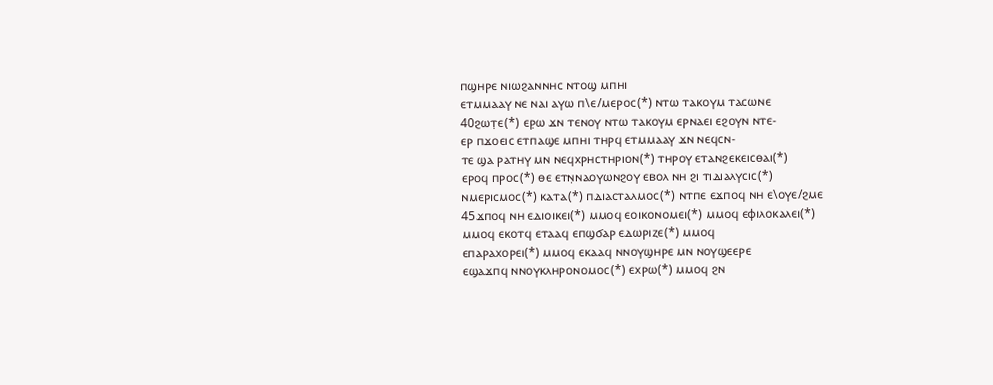ⲡϣⲏⲣⲉ ⲛⲓⲱϩⲁⲛⲛⲏⲥ ⲛⲧⲟϣ ⲙⲡⲏⲓ
ⲉⲧⲙⲙⲁⲁⲩ ⲛⲉ ⲛⲁⲓ ⲁⲩⲱ ⲡ\ⲉ/ⲙⲉⲣⲟⲥ(*) ⲛⲧⲱ ⲧⲁⲕⲟⲩⲙ ⲧⲁⲥⲱⲛⲉ
40ϩⲱⲧ̣ⲉ(*) ⲉⲣ̣ⲱ ϫⲛ ⲧⲉⲛⲟⲩ ⲛⲧⲱ ⲧⲁⲕⲟⲩⲙ ⲉⲣⲛⲁⲉⲓ ⲉϩⲟⲩⲛ ⲛⲧⲉ-
ⲉⲣ ⲡϫⲟⲉⲓⲥ ⲉⲧⲡⲁϣⲉ ⲙⲡⲏⲓ ⲧⲏⲣϥ ⲉⲧⲙⲙⲁⲁⲩ ϫⲛ ⲛⲉϥⲥⲛ-
ⲧⲉ ϣⲁ ⲣⲁⲧⲏⲩ ⲙⲛ ⲛⲉϥⲭⲣⲏⲥⲧⲏⲣⲓⲟⲛ(*) ⲧⲏⲣⲟⲩ ⲉⲧⲁⲛϩⲉⲕⲉⲓⲥⲑⲁⲓ(*)
ⲉⲣⲟϥ ⲡⲣⲟⲥ(*) ⲑⲉ ⲉⲧⲛ̣ⲛⲁⲟⲩⲱⲛϩⲟⲩ ⲉⲃⲟⲗ ⲛⲏ ϩⲓ ⲧⲓⲇⲓⲁⲗⲩⲥⲓⲥ(*)
ⲛⲙⲉⲣⲓⲥⲙⲟⲥ(*) ⲕⲁⲧⲁ(*) ⲡⲇⲓⲁⲥⲧⲁⲗⲙⲟⲥ(*) ⲛⲧⲡⲉ ⲉϫⲡⲟϥ ⲛⲏ ⲉ\ⲟⲩⲉ/ϩⲙⲉ
45ϫⲡⲟϥ ⲛⲏ ⲉⲇⲓⲟⲓⲕⲉⲓ(*) ⲙⲙⲟϥ ⲉⲟⲓⲕⲟⲛⲟⲙⲉⲓ(*) ⲙⲙⲟϥ ⲉⲫⲓⲗⲟⲕⲁⲗⲉⲓ(*)
ⲙⲙⲟϥ ⲉⲕⲟⲧϥ ⲉⲧⲁⲁϥ ⲉⲡϣϭⲁⲣ ⲉⲇⲱⲣⲓⲍⲉ(*) ⲙⲙⲟϥ
ⲉⲡⲁⲣⲁⲭⲟⲣⲉⲓ(*) ⲙⲙⲟϥ ⲉⲕⲁⲁϥ ⲛⲛⲟⲩϣⲏⲣⲉ ⲙⲛ ⲛⲟⲩϣⲉⲉⲣⲉ
ⲉϣⲁϫⲡϥ ⲛⲛⲟⲩⲕⲗⲏⲣⲟⲛⲟⲙⲟⲥ(*) ⲉⲭⲣⲱ(*) ⲙⲙⲟϥ ϩⲛ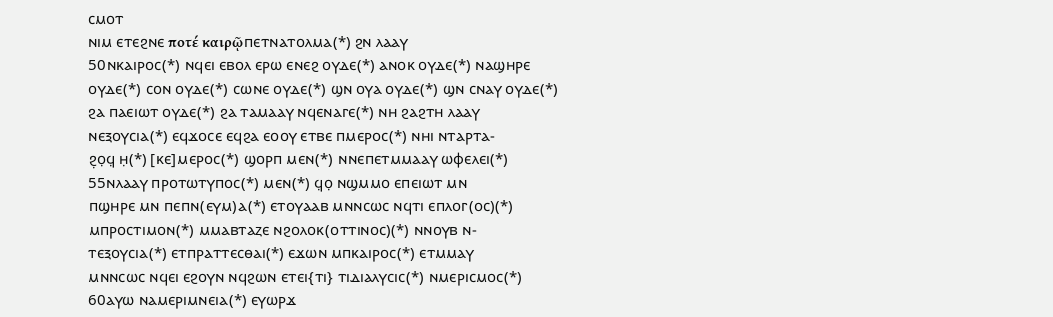ⲥⲙⲟⲧ
ⲛⲓⲙ ⲉⲧⲉϩⲛⲉ ποτέ καιρῷⲡⲉⲧⲛⲁⲧⲟⲗⲙⲁ(*) ϩⲛ ⲗⲁⲁⲩ
50ⲛⲕⲁⲓⲣⲟⲥ(*) ⲛϥⲉⲓ ⲉⲃⲟⲗ ⲉⲣⲱ ⲉⲛⲉϩ ⲟⲩⲇⲉ(*) ⲁⲛⲟⲕ ⲟⲩⲇⲉ(*) ⲛⲁϣⲏⲣⲉ
ⲟⲩⲇⲉ(*) ⲥⲟⲛ ⲟⲩⲇⲉ(*) ⲥⲱⲛⲉ ⲟⲩⲇⲉ(*) ϣⲛ ⲟⲩⲁ ⲟⲩⲇⲉ(*) ϣⲛ ⲥⲛⲁⲩ ⲟⲩⲇⲉ(*)
ϩⲁ ⲡⲁⲉⲓⲱⲧ ⲟⲩⲇⲉ(*) ϩⲁ ⲧⲁⲙⲁⲁⲩ ⲛϥⲉⲛⲁⲅⲉ(*) ⲛⲏ ϩⲁϩⲧⲏ ⲗⲁⲁⲩ
ⲛⲉⲝⲟⲩⲥⲓⲁ(*) ⲉϥϫⲟⲥⲉ ⲉϥϩⲁ ⲉⲟⲟⲩ ⲉⲧⲃⲉ ⲡⲙⲉⲣⲟⲥ(*) ⲛⲏⲓ ⲛⲧⲁⲣⲧⲁ-
ϩ̣ⲟ̣ϥ̣ ⲏ̣(*) [ⲕⲉ]ⲙⲉⲣⲟⲥ(*) ϣⲟⲣⲡ ⲙⲉⲛ(*) ⲛⲛⲉⲡⲉⲧⲙⲙⲁⲁⲩ ⲱⲫⲉⲗⲉⲓ(*)
55ⲛⲗⲁⲁⲩ ⲡⲣⲟⲧⲱⲧⲩⲡⲟⲥ(*) ⲙⲉⲛ(*) ϥ̣ⲟ̣ ⲛϣⲙⲙⲟ ⲉⲡⲉⲓⲱⲧ ⲙⲛ
ⲡϣⲏⲣⲉ ⲙⲛ ⲡⲉⲡⲛ(ⲉⲩⲙ)ⲁ(*) ⲉⲧⲟⲩⲁⲁⲃ ⲙⲛⲛⲥⲱⲥ ⲛϥⲧⲓ ⲉⲡⲗⲟⲅ(ⲟⲥ)(*)
ⲙⲡⲣⲟⲥⲧⲓⲙⲟⲛ(*) ⲙⲙⲁⲃⲧⲁⲍⲉ ⲛϩⲟⲗⲟⲕ(ⲟⲧⲧⲓⲛⲟⲥ)(*) ⲛⲛⲟⲩⲃ ⲛ-
ⲧⲉⲝⲟⲩⲥⲓⲁ(*) ⲉⲧⲡⲣⲁⲧⲧⲉⲥⲑⲁⲓ(*) ⲉϫⲱⲛ ⲙⲡⲕⲁⲓⲣⲟⲥ(*) ⲉⲧⲙⲙⲁⲩ
ⲙⲛⲛⲥⲱⲥ ⲛϥⲉⲓ ⲉϩⲟⲩⲛ ⲛϥϩⲱⲛ ⲉⲧⲉⲓ{ⲧⲓ} ⲧⲓⲇⲓⲁⲗⲩⲥⲓⲥ(*) ⲛⲙⲉⲣⲓⲥⲙⲟⲥ(*)
60ⲁⲩⲱ ⲛⲁⲙⲉⲣⲓⲙⲛⲉⲓⲁ(*) ⲉⲩⲱⲣϫ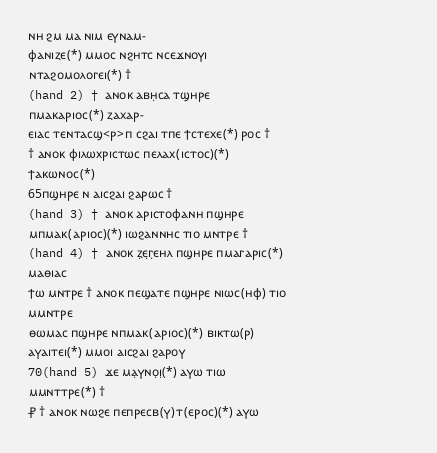ⲛⲏ ϩⲙ ⲙⲁ ⲛⲓⲙ ⲉⲩⲛⲁⲙ-
ⲫⲁⲛⲓⲍⲉ(*) ⲙⲙⲟⲥ ⲛϩⲏⲧⲥ ⲛⲥⲉϫⲛⲟⲩⲓ ⲛⲧⲁϩⲟⲙⲟⲗⲟⲅⲉⲓ(*) †
(hand 2) † ⲁⲛⲟⲕ ⲁⲃⲏ̣ⲥⲁ ⲧϣⲏⲣⲉ ⲡⲙⲁⲕⲁⲣⲓⲟⲥ(*) ⲍⲁⲭⲁⲣ-
ⲉⲓⲁⲥ ⲧⲉⲛⲧⲁⲥϣ<ⲣ>ⲡ ⲥϩⲁⲓ ⲧⲡⲉ ϯⲥⲧⲉⲭⲉ(*) ⲣⲟⲥ †
† ⲁⲛⲟⲕ ⲫⲓⲗⲱⲭⲣⲓⲥⲧⲱⲥ ⲡⲉⲗⲁⲭ(ⲓⲥⲧⲟⲥ)(*) ϯⲁⲕⲱⲛⲟⲥ(*)
65ⲡϣⲏⲣⲉ ⲛ ⲁⲓⲥϩⲁⲓ ϩⲁⲣⲱⲥ †
(hand 3) † ⲁⲛⲟⲕ ⲁⲣⲓⲥⲧⲟⲫⲁⲛⲏ ⲡϣⲏⲣⲉ ⲙⲡⲙⲁⲕ(ⲁⲣⲓⲟⲥ)(*) ⲓⲱϩⲁⲛⲛⲏⲥ ⲧⲓⲟ ⲙⲛⲧⲣⲉ †
(hand 4) † ⲁⲛⲟⲕ ⲍ̣ⲉ̣ⲅ̣ⲉⲏⲗ ⲡϣⲏⲣⲉ ⲡⲙⲁⲅⲁⲣⲓⲥ(*) ⲙⲁⲑⲓⲁⲥ
ϯⲱ ⲙⲛⲧⲣⲉ † ⲁⲛⲟⲕ ⲡⲉϣⲁⲧⲉ ⲡϣⲏⲣⲉ ⲛⲓⲱⲥ(ⲏⲫ) ⲧⲓⲟ ⲙⲙⲛⲧⲣⲉ
ⲑⲱⲙⲁⲥ ⲡϣⲏⲣⲉ ⲛⲡⲙⲁⲕ(ⲁⲣⲓⲟⲥ)(*) ⲃⲓⲕⲧⲱ(ⲣ) ⲁⲩⲁⲓⲧⲉⲓ(*) ⲙⲙⲟⲓ ⲁⲓⲥϩⲁⲓ ϩⲁⲣⲟⲩ
70(hand 5) ϫⲉ ⲙⲁ̣ⲩⲛⲟ̣ⲓ̣(*) ⲁⲩⲱ ⲧⲓⲱ ⲙⲙⲛⲧⲧⲣⲉ(*) †
⳨ † ⲁⲛⲟⲕ ⲛⲱϩⲉ ⲡⲉⲡⲣⲉⲥⲃ(ⲩ)ⲧ(ⲉⲣⲟⲥ)(*) ⲁⲩⲱ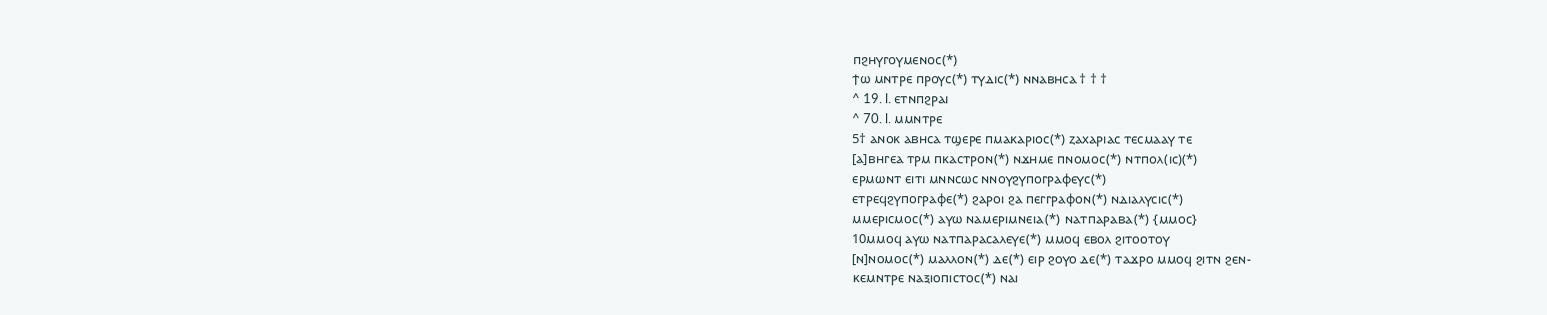ⲡϩⲏⲩⲅⲟⲩⲙⲉⲛⲟⲥ(*)
ϯⲱ ⲙⲛⲧⲣⲉ ⲡⲣⲟⲩⲥ(*) ⲧⲩⲇⲓⲥ(*) ⲛⲛⲁⲃⲏⲥⲁ † † †
^ 19. l. ⲉⲧⲛⲡϩⲣⲁⲓ
^ 70. l. ⲙⲙⲛⲧⲣⲉ
5† ⲁⲛⲟⲕ ⲁⲃⲏⲥⲁ ⲧϣⲉⲣⲉ ⲡⲙⲁⲕⲁⲣⲓⲟⲥ(*) ⲍⲁⲭⲁⲣⲓⲁⲥ ⲧⲉⲥⲙⲁⲁⲩ ⲧⲉ
[ⲁ]ⲃⲏⲅⲉⲁ ⲧⲣⲙ ⲡⲕⲁⲥⲧⲣⲟⲛ(*) ⲛϫⲏⲙⲉ ⲡⲛⲟⲙⲟⲥ(*) ⲛⲧⲡⲟⲗ(ⲓⲥ)(*)
ⲉⲣⲙⲱⲛⲧ ⲉⲓⲧⲓ ⲙⲛⲛⲥⲱⲥ ⲛⲛⲟⲩϩⲩⲡⲟⲅⲣⲁⲫⲉⲩⲥ(*)
ⲉⲧⲣⲉϥϩⲩⲡⲟⲅⲣⲁⲫⲉ(*) ϩⲁⲣⲟⲓ ϩⲁ ⲡⲉⲅⲅⲣⲁⲫⲟⲛ(*) ⲛⲇⲓⲁⲗⲩⲥⲓⲥ(*)
ⲙⲙⲉⲣⲓⲥⲙⲟⲥ(*) ⲁⲩⲱ ⲛⲁⲙⲉⲣⲓⲙⲛⲉⲓⲁ(*) ⲛⲁⲧⲡⲁⲣⲁⲃⲁ(*) {ⲙⲙⲟⲥ}
10ⲙⲙⲟϥ ⲁⲩⲱ ⲛⲁⲧⲡⲁⲣⲁⲥⲁⲗⲉⲩⲉ(*) ⲙⲙⲟϥ ⲉⲃⲟⲗ ϩⲓⲧⲟⲟⲧⲟⲩ
[ⲛ]ⲛⲟⲙⲟⲥ(*) ⲙⲁⲗⲗⲟⲛ(*) ⲇⲉ(*) ⲉⲓⲣ ϩⲟⲩⲟ ⲇⲉ(*) ⲧⲁϫⲣⲟ ⲙⲙⲟϥ ϩⲓⲧⲛ ϩⲉⲛ-
ⲕⲉⲙⲛⲧⲣⲉ ⲛⲁⲝⲓⲟⲡⲓⲥⲧⲟⲥ(*) ⲛⲁⲓ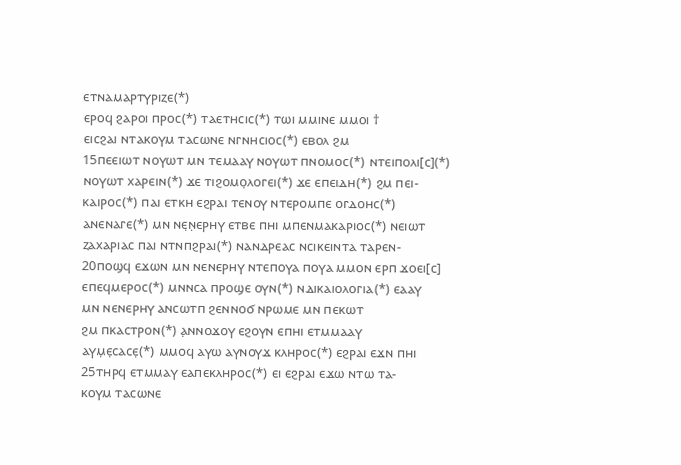ⲉⲧⲛⲁⲙⲁⲣⲧⲩⲣⲓⲍⲉ(*)
ⲉⲣⲟϥ ϩⲁⲣⲟⲓ ⲡⲣⲟⲥ(*) ⲧⲁⲉⲧⲏⲥⲓⲥ(*) ⲧⲱⲓ ⲙⲙⲓⲛⲉ ⲙⲙⲟⲓ †
ⲉⲓⲥϩⲁⲓ ⲛⲧⲁⲕⲟⲩⲙ ⲧⲁⲥⲱⲛⲉ ⲛⲅⲛⲏⲥⲓⲟⲥ(*) ⲉⲃⲟⲗ ϩⲙ
15ⲡⲉⲉⲓⲱⲧ ⲛⲟⲩⲱⲧ ⲙⲛ ⲧⲉⲙⲁⲁⲩ ⲛⲟⲩⲱⲧ ⲡⲛⲟⲙⲟⲥ(*) ⲛⲧⲉⲓⲡⲟⲗⲓ[ⲥ](*)
ⲛⲟⲩⲱⲧ ⲭⲁⲣⲉⲓⲛ(*) ϫⲉ ⲧⲓϩⲟⲙⲟ̣ⲗⲟⲅⲉⲓ(*) ϫⲉ ⲉⲡⲉⲓⲇⲏ(*) ϩⲙ ⲡⲉⲓ-
ⲕⲁⲓⲣⲟⲥ(*) ⲡⲁⲓ ⲉⲧⲕⲏ ⲉϩⲣⲁⲓ ⲧⲉⲛⲟⲩ ⲛⲧⲉⲣⲟⲙⲡⲉ ⲟⲅⲇⲟⲏⲥ(*)
ⲁⲛⲉⲛⲁⲅⲉ(*) ⲙⲛ ⲛⲉ̣ⲛ̣ⲉⲣⲏⲩ ⲉⲧⲃⲉ ⲡⲏⲓ ⲙⲡⲉⲛⲙⲁⲕⲁⲣⲓⲟⲥ(*) ⲛⲉⲓⲱⲧ
ⲍⲁⲭⲁⲣⲓⲁⲥ ⲡⲁⲓ ⲛⲧⲛⲡϩⲣⲁⲓ(*) ⲛⲁⲛⲇⲣⲉⲁⲥ ⲛⲥⲓⲕⲉⲓⲛⲧⲁ ⲧⲁⲣⲉⲛ-
20ⲡⲟϣϥ ⲉϫⲱⲛ ⲙⲛ ⲛⲉⲛⲉⲣⲏⲩ ⲛⲧⲉⲡⲟⲩⲁ ⲡⲟⲩⲁ ⲙⲙⲟⲛ ⲉⲣⲡ ϫⲟⲉⲓ[ⲥ]
ⲉⲡⲉϥⲙⲉⲣⲟⲥ(*) ⲙⲛⲛⲥⲁ ⲡⲣⲟϣⲉ ⲟⲩⲛ(*) ⲛⲇⲓⲕⲁⲓⲟⲗⲟⲅⲓⲁ(*) ⲉⲁⲁⲩ
ⲙⲛ ⲛⲉⲛⲉⲣⲏⲩ ⲁⲛⲥⲱⲧⲡ ϩⲉⲛⲛⲟϭ ⲛⲣⲱⲙⲉ ⲙⲛ ⲡⲉⲕⲱⲧ
ϩⲙ ⲡⲕⲁⲥⲧⲣⲟⲛ(*) ⲁ̣ⲛⲛⲟϫⲟⲩ ⲉϩⲟⲩⲛ ⲉⲡⲏⲓ ⲉⲧⲙⲙⲁⲁⲩ
ⲁⲩⲙ̣ⲉ̣ⲥⲁⲥⲉ̣(*) ⲙⲙⲟϥ ⲁⲩⲱ ⲁⲩⲛⲟⲩϫ ⲕⲗⲏⲣⲟⲥ(*) ⲉϩⲣⲁⲓ ⲉϫⲛ ⲡⲏⲓ
25ⲧⲏⲣϥ ⲉⲧⲙⲙⲁⲩ ⲉⲁⲡⲉⲕⲗⲏⲣⲟⲥ(*) ⲉⲓ ⲉϩⲣⲁⲓ ⲉϫⲱ ⲛⲧⲱ ⲧⲁ-
ⲕⲟⲩⲙ ⲧⲁⲥⲱⲛⲉ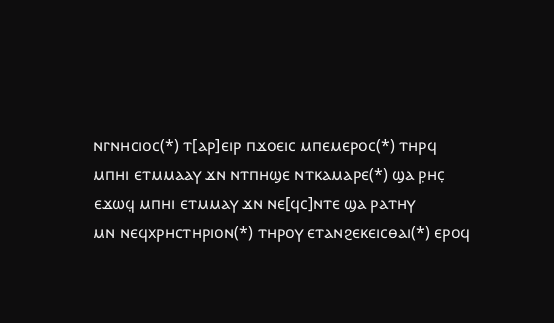ⲛⲅⲛⲏⲥⲓⲟⲥ(*) ⲧ[ⲁⲣ]ⲉⲓⲣ ⲡϫⲟⲉⲓⲥ ⲙⲡⲉⲙⲉⲣⲟⲥ(*) ⲧⲏⲣϥ
ⲙⲡⲏⲓ ⲉⲧⲙⲙⲁⲁⲩ ϫⲛ ⲛⲧⲡⲏϣⲉ ⲛⲧⲕⲁⲙⲁⲣⲉ(*) ϣⲁ ⲣ̣ⲏⲥ̣
ⲉϫⲱϥ̣ ⲙⲡⲏⲓ ⲉⲧⲙⲙⲁⲩ ϫⲛ ⲛⲉ[ϥⲥ]ⲛⲧⲉ ϣⲁ ⲣⲁⲧⲏⲩ
ⲙⲛ ⲛⲉϥⲭⲣⲏⲥⲧⲏⲣⲓⲟⲛ(*) ⲧⲏⲣⲟⲩ ⲉⲧⲁⲛϩⲉⲕⲉⲓⲥⲑⲁⲓ(*) ⲉⲣⲟϥ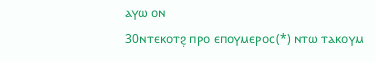ⲁⲩⲱ ⲟⲛ
30ⲛⲧⲉⲕⲟⲧϩ̣ ⲡⲣⲟ ⲉⲡⲟⲩⲙⲉⲣⲟⲥ(*) ⲛⲧⲱ ⲧⲁⲕⲟⲩⲙ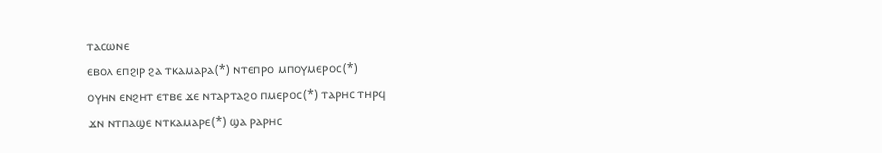ⲧⲁⲥⲱⲛⲉ
ⲉⲃⲟⲗ ⲉⲡϩⲓⲣ ϩⲁ ⲧⲕⲁⲙⲁⲣⲁ(*) ⲛⲧⲉⲡⲣⲟ ⲙⲡⲟⲩⲙⲉⲣⲟⲥ(*)
ⲟⲩⲏⲛ ⲉⲛϩⲏⲧ ⲉⲧⲃⲉ ϫⲉ ⲛⲧⲁⲣⲧⲁϩⲟ ⲡⲙⲉⲣⲟⲥ(*) ⲧⲁⲣⲏⲥ ⲧⲏⲣϥ
ϫⲛ ⲛⲧⲡⲁϣⲉ ⲛⲧⲕⲁⲙⲁⲣⲉ(*) ϣⲁ ⲣⲁⲣⲏⲥ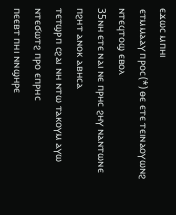ⲉϫⲱⲥ ⲙⲡⲏⲓ
ⲉⲧⲙⲙⲁⲁⲩ ⲡⲣⲟⲥ(*) ⲑⲉ ⲉⲧⲉ ⲧⲉⲓⲛⲁⲟⲩⲱⲛϩ ⲛⲧⲉϥⲧⲟϣ ⲉⲃⲟⲗ
35ⲛⲏ ⲉⲧⲉ ⲛⲁⲓ ⲛⲉ ⲡⲣⲏⲥ ϩⲏⲩ ⲛⲁⲛⲧⲱⲛⲉ ⲡϩⲏⲧ ⲁⲛⲟⲕ ⲁⲃⲏⲥⲁ
ⲧⲉⲧϣⲣⲡ ⲥϩⲁⲓ ⲛⲏ ⲛⲧⲱ ⲧⲁⲕⲟⲩⲙ ⲁⲩⲱ ⲛⲧⲉϭⲱⲧϩ ⲡⲣⲟ ⲉⲡⲣⲏⲥ
ⲡⲉⲉⲃⲧ ⲡⲏⲓ ⲛⲛϣⲏⲣⲉ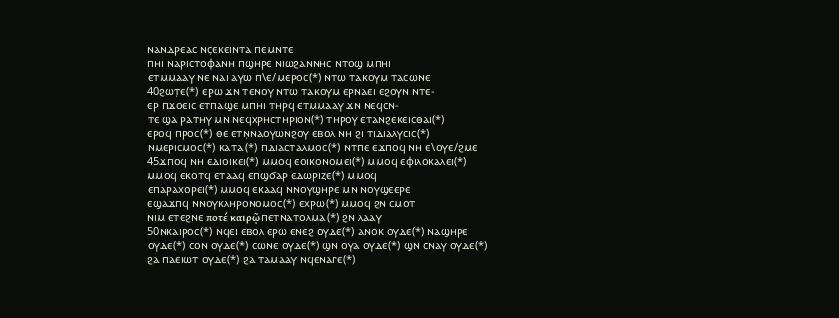ⲛⲁⲛⲇⲣⲉⲁⲥ ⲛⲥ̣ⲉⲕⲉⲓⲛⲧⲁ ⲡⲉⲙⲛⲧⲉ
ⲡⲏⲓ ⲛⲁⲣⲓⲥⲧⲟⲫⲁⲛⲏ ⲡϣⲏⲣⲉ ⲛⲓⲱϩⲁⲛⲛⲏⲥ ⲛⲧⲟϣ ⲙⲡⲏⲓ
ⲉⲧⲙⲙⲁⲁⲩ ⲛⲉ ⲛⲁⲓ ⲁⲩⲱ ⲡ\ⲉ/ⲙⲉⲣⲟⲥ(*) ⲛⲧⲱ ⲧⲁⲕⲟⲩⲙ ⲧⲁⲥⲱⲛⲉ
40ϩⲱⲧ̣ⲉ(*) ⲉⲣ̣ⲱ ϫⲛ ⲧⲉⲛⲟⲩ ⲛⲧⲱ ⲧⲁⲕⲟⲩⲙ ⲉⲣⲛⲁⲉⲓ ⲉϩⲟⲩⲛ ⲛⲧⲉ-
ⲉⲣ ⲡϫⲟⲉⲓⲥ ⲉⲧⲡⲁϣⲉ ⲙⲡⲏⲓ ⲧⲏⲣϥ ⲉⲧⲙⲙⲁⲁⲩ ϫⲛ ⲛⲉϥⲥⲛ-
ⲧⲉ ϣⲁ ⲣⲁⲧⲏⲩ ⲙⲛ ⲛⲉϥⲭⲣⲏⲥⲧⲏⲣⲓⲟⲛ(*) ⲧⲏⲣⲟⲩ ⲉⲧⲁⲛϩⲉⲕⲉⲓⲥⲑⲁⲓ(*)
ⲉⲣⲟϥ ⲡⲣⲟⲥ(*) ⲑⲉ ⲉⲧⲛ̣ⲛⲁⲟⲩⲱⲛϩⲟⲩ ⲉⲃⲟⲗ ⲛⲏ ϩⲓ ⲧⲓⲇⲓⲁⲗⲩⲥⲓⲥ(*)
ⲛⲙⲉⲣⲓⲥⲙⲟⲥ(*) ⲕⲁⲧⲁ(*) ⲡⲇⲓⲁⲥⲧⲁⲗⲙⲟⲥ(*) ⲛⲧⲡⲉ ⲉϫⲡⲟϥ ⲛⲏ ⲉ\ⲟⲩⲉ/ϩⲙⲉ
45ϫⲡⲟϥ ⲛⲏ ⲉⲇⲓⲟⲓⲕⲉⲓ(*) ⲙⲙⲟϥ ⲉⲟⲓⲕⲟⲛⲟⲙⲉⲓ(*) ⲙⲙⲟϥ ⲉⲫⲓⲗⲟⲕⲁⲗⲉⲓ(*)
ⲙⲙⲟϥ ⲉⲕⲟⲧϥ ⲉⲧⲁⲁϥ ⲉⲡϣϭⲁⲣ ⲉⲇⲱⲣⲓⲍⲉ(*) ⲙⲙⲟϥ
ⲉⲡⲁⲣⲁⲭⲟⲣⲉⲓ(*) ⲙⲙⲟϥ ⲉⲕⲁⲁϥ ⲛⲛⲟⲩϣⲏⲣⲉ ⲙⲛ ⲛⲟⲩϣⲉⲉⲣⲉ
ⲉϣⲁϫⲡϥ ⲛⲛⲟⲩⲕⲗⲏⲣⲟⲛⲟⲙⲟⲥ(*) ⲉⲭⲣⲱ(*) ⲙⲙⲟϥ ϩⲛ ⲥⲙⲟⲧ
ⲛⲓⲙ ⲉⲧⲉϩⲛⲉ ποτέ καιρῷⲡⲉⲧⲛⲁⲧⲟⲗⲙⲁ(*) ϩⲛ ⲗⲁⲁⲩ
50ⲛⲕⲁⲓⲣⲟⲥ(*) ⲛϥⲉⲓ ⲉⲃⲟⲗ ⲉⲣⲱ ⲉⲛⲉϩ ⲟⲩⲇⲉ(*) ⲁⲛⲟⲕ ⲟⲩⲇⲉ(*) ⲛⲁϣⲏⲣⲉ
ⲟⲩⲇⲉ(*) ⲥⲟⲛ ⲟⲩⲇⲉ(*) ⲥⲱⲛⲉ ⲟⲩⲇⲉ(*) ϣⲛ ⲟⲩⲁ ⲟⲩⲇⲉ(*) ϣⲛ ⲥⲛⲁⲩ ⲟⲩⲇⲉ(*)
ϩⲁ ⲡⲁⲉⲓⲱⲧ ⲟⲩⲇⲉ(*) ϩⲁ ⲧⲁⲙⲁⲁⲩ ⲛϥⲉⲛⲁⲅⲉ(*)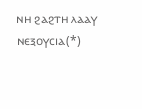ⲛⲏ ϩⲁϩⲧⲏ ⲗⲁⲁⲩ
ⲛⲉⲝⲟⲩⲥⲓⲁ(*)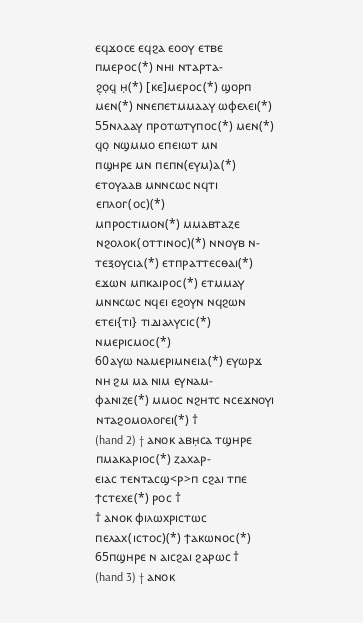ⲉϥϫⲟⲥⲉ ⲉϥϩⲁ ⲉⲟⲟⲩ ⲉⲧⲃⲉ ⲡⲙⲉⲣⲟⲥ(*) ⲛⲏⲓ ⲛⲧⲁⲣⲧⲁ-
ϩ̣ⲟ̣ϥ̣ ⲏ̣(*) [ⲕⲉ]ⲙⲉⲣⲟⲥ(*) ϣⲟⲣⲡ ⲙⲉⲛ(*) ⲛⲛⲉⲡⲉⲧⲙⲙⲁⲁⲩ ⲱⲫⲉⲗⲉⲓ(*)
55ⲛⲗⲁⲁⲩ ⲡⲣⲟⲧⲱⲧⲩⲡⲟⲥ(*) ⲙⲉⲛ(*) ϥ̣ⲟ̣ ⲛϣⲙⲙⲟ ⲉⲡⲉⲓⲱⲧ ⲙⲛ
ⲡϣⲏⲣⲉ ⲙⲛ ⲡⲉⲡⲛ(ⲉⲩⲙ)ⲁ(*) ⲉⲧⲟⲩⲁⲁⲃ ⲙⲛⲛⲥⲱⲥ ⲛϥⲧⲓ ⲉⲡⲗⲟⲅ(ⲟⲥ)(*)
ⲙⲡⲣⲟⲥⲧⲓⲙⲟⲛ(*) ⲙⲙⲁⲃⲧⲁⲍⲉ ⲛϩⲟⲗⲟⲕ(ⲟⲧⲧⲓⲛⲟⲥ)(*) ⲛⲛⲟⲩⲃ ⲛ-
ⲧⲉⲝⲟⲩⲥⲓⲁ(*) ⲉⲧⲡⲣⲁⲧⲧⲉⲥⲑⲁⲓ(*) ⲉϫⲱⲛ ⲙⲡⲕⲁⲓⲣⲟⲥ(*) ⲉⲧⲙⲙⲁⲩ
ⲙⲛⲛⲥⲱⲥ ⲛϥⲉⲓ ⲉϩⲟⲩⲛ ⲛϥϩⲱⲛ ⲉⲧⲉⲓ{ⲧⲓ} ⲧⲓⲇⲓⲁⲗⲩⲥⲓⲥ(*) ⲛⲙⲉⲣⲓⲥⲙⲟⲥ(*)
60ⲁⲩⲱ ⲛⲁⲙⲉⲣⲓⲙⲛⲉⲓⲁ(*) ⲉⲩⲱⲣϫ ⲛⲏ ϩⲙ ⲙⲁ ⲛⲓⲙ ⲉⲩⲛⲁⲙ-
ⲫⲁⲛⲓⲍⲉ(*) ⲙⲙⲟⲥ ⲛϩⲏⲧⲥ ⲛⲥⲉϫⲛⲟⲩⲓ ⲛⲧⲁϩⲟⲙⲟⲗⲟⲅⲉⲓ(*) †
(hand 2) † ⲁⲛⲟⲕ ⲁⲃⲏ̣ⲥⲁ ⲧϣⲏⲣⲉ ⲡⲙⲁⲕⲁⲣⲓⲟⲥ(*) ⲍⲁⲭⲁⲣ-
ⲉⲓⲁⲥ ⲧⲉⲛⲧⲁⲥϣ<ⲣ>ⲡ ⲥϩⲁⲓ ⲧⲡⲉ ϯⲥⲧⲉⲭⲉ(*) ⲣⲟⲥ †
† ⲁⲛⲟⲕ ⲫⲓⲗⲱⲭⲣⲓⲥⲧⲱⲥ ⲡⲉⲗⲁⲭ(ⲓⲥⲧⲟⲥ)(*) ϯⲁⲕⲱⲛⲟⲥ(*)
65ⲡϣⲏⲣⲉ ⲛ ⲁⲓⲥϩⲁⲓ ϩⲁⲣⲱⲥ †
(hand 3) † ⲁⲛⲟⲕ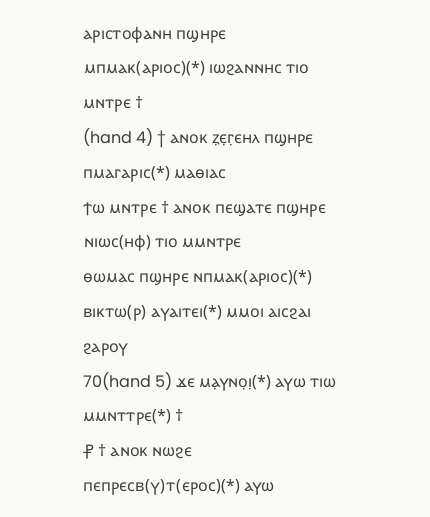ⲁⲣⲓⲥⲧⲟⲫⲁⲛⲏ ⲡϣⲏⲣⲉ ⲙⲡⲙⲁⲕ(ⲁⲣⲓⲟⲥ)(*) ⲓⲱϩⲁⲛⲛⲏⲥ ⲧⲓⲟ ⲙⲛⲧⲣⲉ †
(hand 4) † ⲁⲛⲟⲕ ⲍ̣ⲉ̣ⲅ̣ⲉⲏⲗ ⲡϣⲏⲣⲉ ⲡⲙⲁⲅⲁⲣⲓⲥ(*) ⲙⲁⲑⲓⲁⲥ
ϯⲱ ⲙⲛⲧⲣⲉ † ⲁⲛⲟⲕ ⲡⲉϣⲁⲧⲉ ⲡϣⲏⲣⲉ ⲛⲓⲱⲥ(ⲏⲫ) ⲧⲓⲟ ⲙⲙⲛⲧⲣⲉ
ⲑⲱⲙⲁⲥ ⲡϣⲏⲣⲉ ⲛⲡⲙⲁⲕ(ⲁⲣⲓⲟⲥ)(*) ⲃⲓⲕⲧⲱ(ⲣ) ⲁⲩⲁⲓⲧⲉⲓ(*) ⲙⲙⲟⲓ ⲁⲓⲥϩⲁⲓ ϩⲁⲣⲟⲩ
70(hand 5) ϫⲉ ⲙⲁ̣ⲩⲛⲟ̣ⲓ̣(*) ⲁⲩⲱ ⲧⲓⲱ ⲙⲙⲛⲧⲧⲣⲉ(*) †
⳨ † ⲁⲛⲟⲕ ⲛⲱϩⲉ ⲡⲉⲡⲣⲉⲥⲃ(ⲩ)ⲧ(ⲉⲣⲟⲥ)(*) ⲁⲩⲱ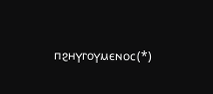ⲡϩⲏⲩⲅⲟⲩⲙⲉⲛⲟⲥ(*)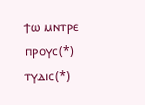ϯⲱ ⲙⲛⲧⲣⲉ ⲡⲣⲟⲩⲥ(*) ⲧⲩⲇⲓⲥ(*)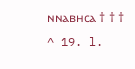ⲛⲛⲁⲃⲏⲥⲁ † † †
^ 19. l.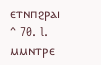ⲉⲧⲛⲡϩⲣⲁⲓ
^ 70. l. ⲙⲙⲛⲧⲣⲉ